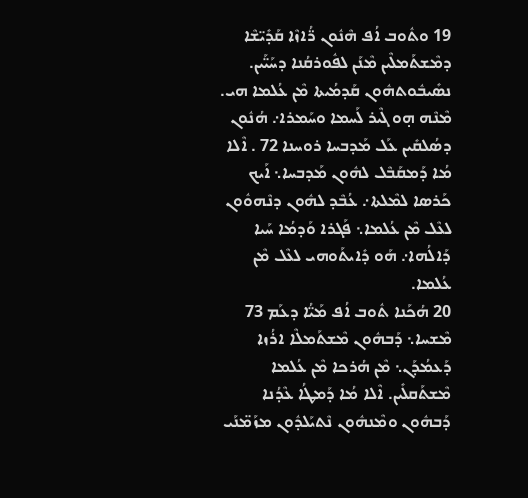19 ܘܬܽܘܒ ܐܳܦ ܗܶܢܽܘܢ ܪ̈ܳܐܙܶܐ ܩܰܕܺܝ̈ܫܶܐ ܕܡܶܫܬܰܡܠܶܝܢ ܡܶܢܰܢ ܠܦܽܘܪܩܳܢܐ ܕܚܰܝ̈ܰܝܢ. ܢܣܺܝܒܽܘܬܗܽܘܢ ܩܰܕܡܳܝܬܐ ܡܶܢ ܥܳܠܡܐ ܗܝ. ܡܶܢܶܗ ܗ̣ܘ ܓܶܝܪ ܠܰܚܡܐ ܘܚܰܡܪܐ܇ ܗܳܢܽܘܢ ܕܣܳܠܩܺܝܢ ܥܰܠ ܡܰܕܒܚܐ ܪܘܚܢܐ 72 . ܐܶܠܐ ܡܳܐ ܕܰܡܩܰܒܶܠ ܠܗܽܘܢ ܡܰܕܒܚܐ܆ ܐܰܝܟ ܟܰܪܣܐ ܠܡܶܠܬܐ܇ ܥܳܒܶܕ ܠܗܽܘܢ ܕܢܶܗܘܽܘܢ ܠܥܶܠ ܡܶܢ ܥܳܠܡܐ܆ ܦܰܓܪܐ ܘܰܕܡܳܐ ܚܰܝܐ ܕܰܐܠܳܗܐ܇ ܗܰܘ ܕܺܐܝܬܰܘܗܝ ܠܥܶܠ ܡܶܢ ܥܳܠܡܐ.
20 ܗܳܟܰܢܐ ܬܽܘܒ ܐܳܦ ܡܰܝ̈ܳܐ ܕܥܰܡ 73 ܡܶܫܚܐ܆ ܕܰܒܗܽܘܢ ܡܶܫܬܰܡܠܶܐ ܐܪܳܙܐ ܕܰܥܡܳܕܰܢ܆ ܡܶܢ ܗܳܪܟܐ ܡܶܢ ܥܳܠܡܐ ܡܶܫܬܰܩܠܺܝܢ. ܐܶܠܐ ܡܳܐ ܕܰܡܛܳܐ ܥܶܕܳܢܐ ܕܰܒܗܽܘܢ ܘܡܶܢܗܽܘܢ ܢܶܬܝܰܠܕܽܘܢ ܡܙܰܡ̈ܢܰܝ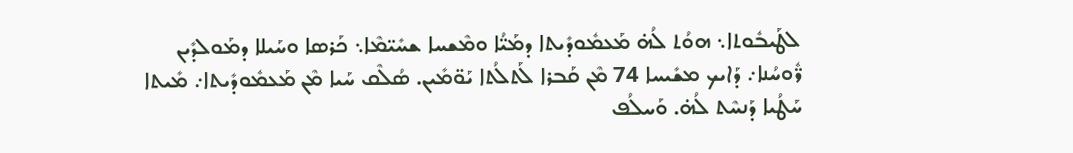ܠܛܰܝܒܽܘܬܐ܆ ܗܘܳܬ ܠܳܗ̇ ܡܰܥܡܽܘܕܺܝܬܐ ܕܡܰܝ̈ܳܐ ܘܡܶܫܚܐ ܫܚܺܝ̈ܡܶܐ܆ ܟܰܪܣܐ ܘܚܰܝܠܐ ܕܡܰܘܠܕܺܝܢ ܪ̈ܽܘܚܳܢܐ܇ ܕܰܐܝܟ ܡܫܺܝܚܐ 74 ܡܶܢ ܩܰܒܪܐ ܠܰܬܠܳܬܐ ܝܰܘ̈ܡܺܝܢ. ܣܳܠܶܩ ܚܰܝܐ ܡܶܢ ܡܰܥܡܽܘܕܺܝܬܐ܇ ܡܺܝܬܐ ܚܰܛܳܝܐ ܕܰܢܚܶܬ ܠܳܗ̇. ܘܰܚܠܳܦ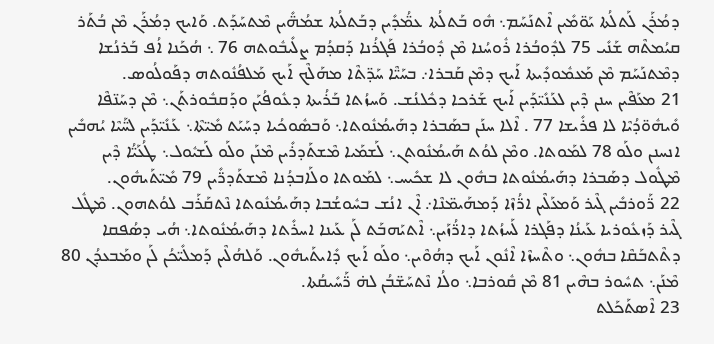ܕܡܳܪܰܢ ܠܰܬܠܳܬܐ ܝܰܘ̈ܡܺܝܢ ܐܶܬܢܰܚܰܡ܆ ܗܽܘ ܒܰܬܠܳܬܐ ܥܡ̈ܳܕܺܝܢ ܕܒܰܬܠܳܬܐ ܫܡܳܗ̈ܺܝܢ ܡܶܬܚܰܕܰܬ. ܘܰܐܝܟ ܕܡܳܪܰܢ ܡܶܢ ܒܳܬܰܪ ܩܝܳܡܬܶܗ ܫܰܢܺܝ 75 ܠܕܽܘܒܳܪܐ ܪܽܘܚܳܢܐ ܡܶܢ ܕܽܘܒܳܪܐ ܦܰܓܪܳܢܐ ܕܰܩܕܳܡ ܨܠܺܝܒܽܘܬܗ 76 ܆ ܗܳܟܰܢܐ ܐܳܦ ܒܰܪܢܳܫܐ ܕܡܶܬܢܰܚܰܡ ܡܶܢ ܡܰܥܡܽܘܕܺܝܬܐ ܐܰܝܟ ܕܡܶܢ ܩܰܒܪܐ܇ ܒܚܰܝ̈ܶܐ ܚܰܕ̈ܬܶܐ ܡܗܰܠܶܟ ܐܰܝܟ ܡܰܠܦܳܢܽܘܬܗ ܕܦܰܘܠܳܘܣ.
21 ܡܥܰܦܶܝܢ ܚܢܢ ܕܶܝܢ ܠܥܰܢܺܝ̈ܕܰܝܢ ܐܰܝܟ ܫܰܪܟܐ ܕܟܽܠܢܳܫ. ܘܰܚܙܳܬܐ ܒܰܪܳܝܬܐ ܕܥܽܘܦܳܝܰܢ ܘܕܰܩܒܽܘܪܬܰܢ܆ ܡܶܢ ܕܚܰܢ̈ܦܶܐ ܘܺܝܗܽܘ̈ܕܳܝܶܐ ܠܐ ܦܪܺܝܫܐ 77 . ܐܶܠܐ ܚܢܰܢ ܒܣܰܒܪܐ ܕܗܰܝܡܳܢܽܘܬܐ܆ ܘܰܒܣܽܘܟܳܝܐ ܕܚܰܝܰܬ ܡܺܝ̈ܬܶܐ܆ ܥܰܢܺܝ̈ܕܰܝܢ ܠܚ̈ܰܝܶܐ ܝܳܗܒܺܝܢ ܐܢܚܢܢ ܘܠܰܘ 78 ܠܡܰܘܬܐ. ܘܡܶܢ ܠܘܳܬ ܗܰܝܡܳܢܽܘܬܢ܆ ܠܰܫܡܰܝܐ ܡܶܫܬܰܕܪܺܝܢ ܡܶܢܰܢ ܘܠܰܘ ܠܰܫܝܽܘܠ܆ ܛܳܥܰܝ̈ܳܐ ܕܶܝܢ ܡܶܛܽܘܠ ܕܣܰܒܪܐ ܕܗܰܝܡܳܢܽܘܬܐ ܒܗܽܘܢ ܠܐ ܫܟܺܝܚ܆ ܠܡܰܘܬܐ ܘܠܰܐܒܕܳܢܐ ܡܶܫܬܰܕܪ̈ܺܝܢ 79 ܡܺܝ̈ܬܰܝܗܽܘܢ.
22 ܪ̈ܰܘܪܒܺܝܢ ܓܶܝܪ ܘܰܡܥܰܠܶܝܢ ܐܪ̈ܳܙܶܐ ܕܰܡܗܰܝܡ̈ܢܶܐ܇ ܐܶܢ ܐܢܳܫ ܒܚܽܘܫܳܒܐ ܕܗܰܝܡܳܢܽܘܬܐ ܢܶܬܩܰܪܰܒ ܠܘܳܬܗܘܢ. ܡܶܛܽܠ ܓܶܝܪ ܕܰܙܥܽܘܪܝܐ ܥܰܝܢܳܐ ܕܦܰܓܪܐ ܠܰܚܙܳܬܐ ܕܐܪ̈ܳܙܰܝܢ܆ ܐܶܬܝܰܗܒܰܬ ܠܰܢ ܥܰܝܢܐ ܐܚܪܺܬܐ ܕܗܰܝܡܳܢܽܘܬܐ܆ ܗܳܝ ܕܣܳܦܩܐ ܕܬܶܬܒܰܩܶܐ ܒܗܽܘܢ܆ ܘܬܶܚܙܶܐ ܐܶܢܽܘܢ ܐܰܝܟ ܕܗܳܘܶܝܢ܆ ܘܠܰܘ ܐܰܝܟ ܕܺܐܝܬܰܝܗܽܘܢ. ܘܰܠܗܳܠܶܝܢ ܕܰܡܠܺܝ̈ܟܳܢ ܠܰܢ ܘܡܰܒܥܕܳܢ 80 ܡܶܢܰܢ܆ ܬܚܽܘܪ ܒܗܶܝܢ 81 ܡܶܢ ܩܽܘܪܒܐ܆ ܘܠܳܐ ܢܶܬܚܰܫ̈ܒܳܢ ܠܗ̇ ܪ̈ܰܚܺܝܩܳܬܐ.
23 ܐܶܣܬܰܟܰܠܬ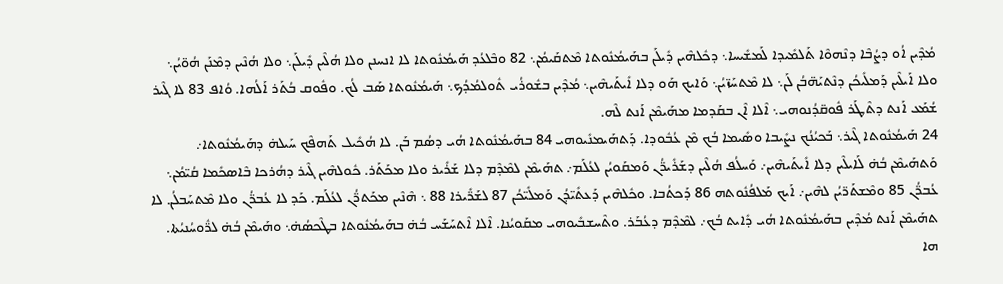ܡܳܕܶܝܢ ܐܳܘ ܕܨܳܒܶܐ ܕܢܶܗܘܶܐ ܬܰܠܡܺܝܕܐ ܠܰܡܫܺܝܚܐ܆ ܕܟܽܠܗܶܝܢ ܕܺܝܠܰܢ ܒܗܰܝܡܳܢܽܘܬܐ ܡܶܬܩܰܝܡܳܢ܆ 82 ܘܒܶܠܥܳܕ ܗܰܝܡܳܢܽܘܬܐ ܠܐ ܐܢܚܢܢ ܘܠܐ ܗܳܠܶܝܢ ܕܺܝܠܰܢ܆ ܘܠܐ ܗܳܢܶܝܢ ܕܡܶܢܰܢ ܗܳܘ̈ܝܳܢ܆ ܘܠܐ ܐܰܝܠܶܝܢ ܕܰܡܠܺܝܟܳܢ ܕܢܶܬܝܰܗ̈ܒܳܢ ܠܰܢ܆ ܠܐ ܡܶܬܚܰܙ̈ܝܳܢ܆ ܘܰܐܝܟ ܗܰܘ ܕܠܐ ܐܺܝܬܰܝܗܶܝܢ܆ ܡܳܕܶܝܢ ܒܫܽܘܪܳܝ ܬܽܘܠܡܳܕܳܟ܆ ܗܰܝܡܳܢܽܘܬܐ ܣܰܒ ܠܳܟ. ܘܦܽܘܩ ܒܳܬܰܪ ܐܰܠܳܗܐ. ܘܳܐܦ 83 ܠܐ ܓܶܝܪ ܫܳܡܰܥ ܐܰܢܬ ܕܬܶܛܰܪ ܦܽܘܩ̈ܕܳܢܘܗܝ܆ ܐܶܠܐ ܐܶܢ ܒܩܰܕܡܐ ܡܗܰܝܡܶܢ ܐܰܢܬ ܠܶܗ.
24 ܗܰܝܡܳܢܽܘܬܐ ܓܶܝܪ܆ ܒܰܟܝܳܢܳܟ ܢܨܺܝܒܐ ܘܣܺܝܡܐ ܒܳܟ ܡܶܢ ܥܳܒܽܘܕܐ. ܕܰܬܗܰܝܡܢܺܝܘܗܝ 84 ܒܗܰܝܡܳܢܽܘܬܐ ܗܳܝ ܕܣܳܡ ܒܰܢ. ܠܐ ܗܳܟܺܝܠ ܬܰܗܦܶܟ ܚܰܝܠܗ̇ ܕܗܰܝܡܳܢܽܘܬܐ܇ ܘܰܬܗܰܝܡܶܢ ܒܳܗ̇ ܠܰܐܝܠܶܝܢ ܕܠܐ ܐܺܝܬܰܝܗܶܝܢ܇ ܘܰܚܠܳܦ ܗܳܠܶܝܢ ܕܫܰܪܺܝܪ̈ܳܢ ܘܰܡܩܰܘܝܳܢ ܠܥܳܠܰܡ܇ ܬܗܰܝܡܶܢ ܠܡܶܕܶܡ ܕܠܐ ܫܰܪܺܝܪ ܘܠܐ ܡܟܰܬܰܪ. ܟܽܘܠܗܶܝܢ ܓܶܝܪ ܕܗܳܪܟܐ ܒܶܐܣܟܺܡܐ ܩܳܝ̈ܡܳܢ܆ ܥܳܒܪ̈ܳܢ 85 ܘܡܶܫܬܰܪ̈ܝܳܢ ܠܗܶܝܢ܇ ܐܰܝܟ ܡܰܠܦܳܢܽܘܬܗ 86 ܕܰܟܬܳܒܐ. ܘܟܽܠܗܶܝܢ ܕܰܥܬܺܝ̈ܕܳܢ ܘܰܡܠܺܝ̈ܟܳܢ 87 ܠܫܰܪ̈ܺܝܪܐ 88 ܆ ܗܶܢܶܝܢ ܡܟܰܬܪ̈ܳܢ ܠܥܳܠܰܡ. ܟܰܕ ܠܐ ܥܳܒܪ̈ܳܢ ܘܠܐ ܡܶܬܚܰܒܠܳܢ. ܠܐ ܬܗܰܝܡܶܢ ܐܰܢܬ ܡܳܕܶܝܢ ܒܗܰܝܡܳܢܽܘܬܐ ܗܳܝ ܕܺܐܝܬ ܒܳܟ܇ ܠܡܶܕܶܡ ܕܥܳܒܰܪ. ܘܬܶܚܫܒܺܝܘܗܝ ܡܩܰܘܝܳܢܐ. ܐܶܠܐ ܐܶܬܚܰܫܰܚ ܒܳܗ̇ ܒܗܰܝܡܳܢܽܘܬܐ ܒܛܶܟܣܳܗ̇܆ ܘܗܰܝܡܶܢ ܒܳܗ̇ ܠܪ̈ܽܘܚܳܢܝܳܬܐ. ܗܐ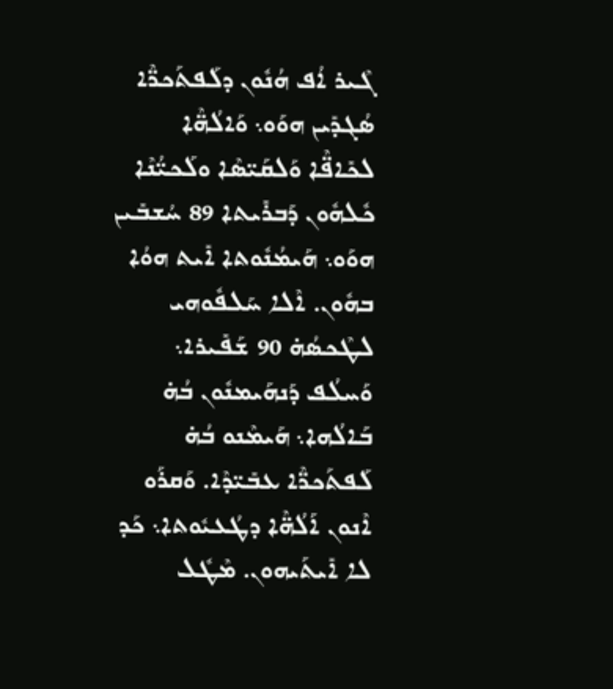ܓܶܝܪ ܐܳܦ ܗܳܢܽܘܢ ܕܠܰܦܬܰܟܪ̈ܶܐ ܣܳܓܕܺܝܢ ܗܘܰܘ܆ ܘܰܐܠܳܗ̈ܶܐ ܠܟܺܐܦ̈ܶܐ ܘܰܠܩܰܝ̈ܣܶܐ ܘܠܰܟܝ̈ܳܢܶܐ ܟܽܠܗܽܘܢ ܕܰܒܪܺܝܬܐ 89 ܚܳܫܒܺܝܢ ܗܘܰܘ܆ ܗܰܝܡܳܢܽܘܬܐ ܐܺܝܬ ܗܘܳܐ ܒܗܽܘܢ. ܐܶܠܐ ܚܰܠܦܽܘܗܝ ܠܛܶܟܣܳܗ̇ 90 ܫܰܦܺܝܪܐ܆ ܘܰܚܠܳܦ ܕܰܢܗܰܝܡܢܽܘܢ ܒܳܗ̇ ܒܰܐܠܳܗܐ܆ ܗܰܝܡܶܢܘ ܒܳܗ̇ ܠܰܦܬܰܟܪ̈ܶܐ ܥܒܺܝ̈ܕܶܐ. ܘܰܩܪܰܘ ܐܶܢܘܢ ܐܰܠܳܗ̈ܶܐ ܕܛܳܥܝܽܘܬܐ܆ ܟܰܕ ܠܐ ܐܺܝܬܰܝܗܘܢ. ܡܶܛܽܠ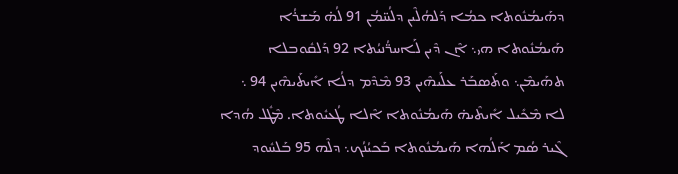ܕܗܰܝܡܳܢܽܘܬܐ ܟܡܳܐ ܕܰܠܗܳܠܶܝܢ ܕܠܳܚ̈ܡܳܢ 91 ܠܳܗ̇ ܡܰܫܪܳܐ ܗܰܝܡܳܢܽܘܬܐ ܗܝ܆ ܐܶܢ ܕܶܝܢ ܠܰܐܚܪ̈ܳܢܝܳܬܐ 92 ܕܰܠܩܽܘܒܠܐ ܬܗܰܝܡܶܢ܆ ܘܬܰܣܒܰܪ ܥܠܰܝܗܶܝܢ 93 ܡܶܕܶܡ ܕܠܳܐ ܐܺܝܬܰܝܗܶܝܢ 94 ܆ ܠܐ ܡܶܟܺܝܠ ܐܺܝܬܶܝܗ̇ ܗܰܝܡܳܢܽܘܬܐ ܐܶܠܐ ܛܳܥܝܽܘܬܐ. ܡܶܛܽܠ ܗܳܕܐ ܓܶܝܪ ܣܳܡ ܐܰܠܳܗܐ ܗܰܝܡܳܢܽܘܬܐ ܒܰܟܝܳܢܳܟ܆ ܕܠܶܗ 95 ܒܰܠܚܽܘܕ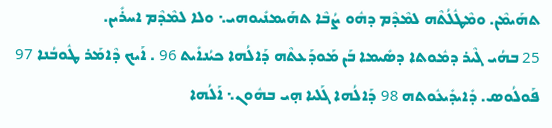ܬܗܰܝܡܶܢ. ܘܡܶܛܽܠܳܬܶܗ ܠܡܶܕܶܡ ܕܗܽܘ ܨܳܒܶܐ ܬܗܰܝܡܢܺܝܘܗܝ܆ ܘܠܐ ܠܡܶܕܶܡ ܐܚܪܺܝܢ.
25 ܒܗܳܝ ܓܶܝܪ ܕܡܽܘܬܐ ܕܣܺܝܡܐ ܒܰܢ ܡܰܘܕܰܥܬܶܗ ܕܰܐܠܳܗܐ ܟܝܳܢܐܺܝܬ 96 . ܐܰܝܟ ܕܶܐܡܰܪ ܛܽܘܒܳܢܐ 97 ܦܰܘܠܳܘܣ. ܕܺܐܝܕܺܝܥܽܘܬܗ 98 ܕܰܐܠܳܗܐ ܓܰܠܝܐ ܗ̣ܝ ܒܗܽܘܢ܆ ܐܰܠܳܗܐ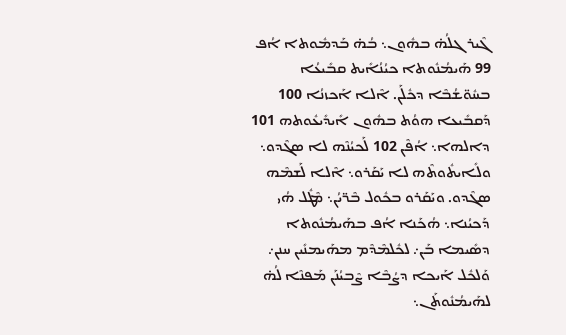ܓܶܝܪ ܓܠܳܗ̇ ܒܗܽܘܢ܆ ܒܳܗ̇ ܒܰܕܡܽܘܬܐ ܐܳܦ 99 ܗܰܝܡܳܢܽܘܬܐ ܟܝܳܢܳܐܺܝܬ ܩܒܺܝܥܳܐ ܒܚܽܘ̈ܫܳܒܶܐ ܕܟܽܠܰܢ. ܐܶܠܐ ܐܰܟܙܢܳܐ 100 ܕܰܩܒܺܝܥܐ ܗܘܳܬ ܒܗܽܘܢ ܐܺܝܕܺܝܥܽܘܬܗ 101 ܕܐܠܗܐ܆ ܐܳܦܶܢ 102 ܠܰܟܝܳܢܶܗ ܠܐ ܣܓܶܕܘ܆ ܘܠܺܐܝܬܽܘܬܶܗ ܠܐ ܝܰܩܰܪܘ܆ ܐܶܠܐ ܠܰܫܡܶܗ ܣܓܶܕܘ. ܘܝܰܩܰܪܘ ܒܟܽܘܠ ܒܶܪ̈ܝܳܢ܆ ܡܶܛܽܠ ܗܳܝ ܕܰܟܝܳܢܐ܆ ܗܳܟܰܢܐ ܐܳܦ ܒܗܰܝܡܳܢܽܘܬܐ ܕܣܺܝܡܐ ܒܰܢ܇ ܠܟܽܠܡܶܕܶܡ ܡܗܰܝܡܢܺܝܢ ܚܢܢ܇ ܘܰܠܟܽܠ ܐܰܝܟܐ ܕܨܳܒܶܐ ܨܶܒܝܳܢܰܢ ܡܰܦܢܶܐ ܠܳܗ̇ ܠܗܰܝܡܳܢܽܘܬܰܢ܆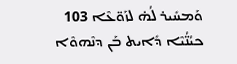ܘܰܡܚܺܝܪ ܠܳܗ̇ ܠܙܰܘ̈ܥܶܐ 103 ܟܝܳܢ̈ܳܝܶܐ ܕܺܐܝܬ ܒܰܢ ܕܢܶܗܘܶܐ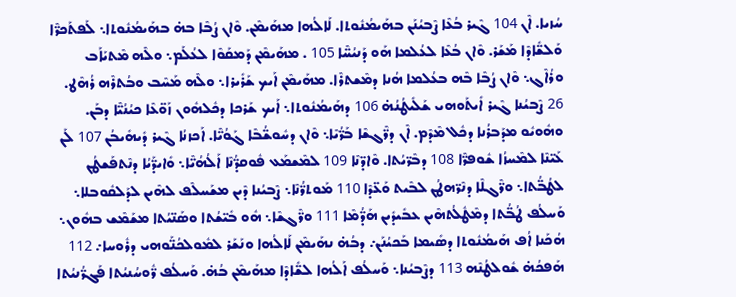ܚܳܙܝܐ. ܐܶܢ 104 ܓܶܝܪ ܒܳܥܶܐ ܨܶܒܝܳܢܰܢ ܒܗܰܝܡܳܢܽܘܬܐ. ܠܰܐܠܳܗܐ ܡܗܰܝܡܶܢ. ܘܶܐܢ ܨܳܒܶܐ ܒܗ̇ ܒܗܰܝܡܳܢܽܘܬܐ܆ ܠܰܦܬܰܟܪ̈ܶܐ ܘܰܠܫ̈ܺܐܕܶܐ ܡܰܫܰܪ. ܘܶܐܢ ܒܳܥܶܐ ܠܥܳܠܡܐ ܗܰܘ ܕܰܢܝܳܚ̈ܶܐ 105 . ܡܗܰܝܡܶܢ ܕܰܡܩܰܘܶܐ ܠܥܳܠܰܡ܆ ܘܠܶܗ ܡܶܬܝܰܐܰܒ ܘܪܳܐܶܓ܆ ܘܶܐܢ ܨܳܒܶܐ ܒܶܗ ܒܥܳܠܡܐ ܗܳܢܐ ܕܡܶܫܬܪܶܐ. ܡܗܰܝܡܶܢ ܐܰܝܟ ܫܰܪܺܝܪܐ܆ ܘܠܶܗ ܡܰܚܶܒ ܘܒܳܬܪܶܗ ܪܳܗܶܛ.
26 ܨܶܒܝܳܢܐ ܓܶܝܪ ܐܺܝܬܰܘܗܝ ܫܰܠܺܝܛܳܢܳܗ̇ 106 ܕܗܰܝܡܳܢܽܘܬܐ܆ ܐܰܝܟ ܫܰܪܟܐ ܕܟܽܠܗܽܘܢ ܙܰܘ̈ܥܶܐ ܟܝܳܢܳܝ̈ܶܐ ܕܒܰܢ. ܘܗܽܘܝܽܘ ܡܕܰܒܪܳܢܐ ܕܟܽܠ ܡܶܕܶܡ. ܐܶܢ ܕܪ̈ܶܓܫܶܐ ܒܰܪ̈ܳܝܶܐ܆ ܘܶܐܢ ܕܚܽܘܫ̈ܳܒܶܐ ܓܰܘܳܝ̈ܶܐ. ܐܰܟܙܢܳܐ ܓܶܝܪ ܕܺܝܗܺܝܒܳܢ 107 ܠܰܢ ܥܰܝ̈ܢܶܐ ܠܡܶܚܙܳܐ ܫܽܘܦܪ̈ܶܐ 108 ܕܒܶܪ̈ܝܳܬܐ. ܘܶܐܕ̈ܢܶܐ 109 ܠܡܶܫܡܰܥ ܦܽܘܩܕ̈ܳܢܶܐ ܐܰܠܳܗܳܝ̈ܶܐ܆ ܘܺܐܝܕ̈ܰܝܳܐ ܕܢܶܬܦܰܫܛܳܢ ܠܛܳܒ̈ܳܬܐ܆ ܘܪ̈ܶܓܠܶܐ ܕܢܶܪ̈ܗܛܳܢ ܠܒܶܝܬ ܘܰܥ̈ܕܶܐ 110 ܡܰܘܬܪ̈ܳܢܶܐ܆ ܨܶܒܝܳܢܐ ܕܶܝܢ ܡܫܰܚܠܶܦ ܠܗܶܝܢ ܠܕܰܠܩܽܘܒܠܐ܆ ܘܰܚܠܳܦ ܛܳܒ̈ܳܬܐ ܕܡܶܛܽܠܳܬܗܶܝܢ ܥܒܺܝܕܺܝܢ ܗܰܕ̈ܳܡܶܐ 111 ܘܪ̈ܶܓܫܶܐ܆ ܗܽܘ ܒܺܝ̈ܫܳܬܐ ܘܣܰܢ̈ܝܳܬܐ ܡܫܰܡܶܫ ܒܗܽܘܢ܆ ܗܳܟܰܢܐ ܐܳܦ ܗܰܝܡܳܢܽܘܬܐ ܕܣܺܝܡܐ ܒܰܟܝܳܢܰܢ܇ ܕܒܳܗ̇ ܢܗܰܝܡܶܢ ܠܰܐܠܳܗܐ ܘܢܰܫܰܪ ܠܡܽܘܠܟܳܢ̈ܰܘܗܝ ܕܪܽܘܚܐ܇ 112 ܗܰܦܟܳܗ̇ ܫܽܘܠܛܳܢܶܗ 113 ܕܨܶܒܝܳܢܐ܆ ܘܰܚܠܳܦ ܐܰܠܳܗܐ ܠܫ̈ܺܐܕܶܐ ܡܗܰܝܡܶܢ ܒܳܗ̇. ܘܰܚܠܳܦ ܪ̈ܽܘܚܳܢܝܳܬܐ ܦܰܓܪ̈ܳܢܝܳܬܐ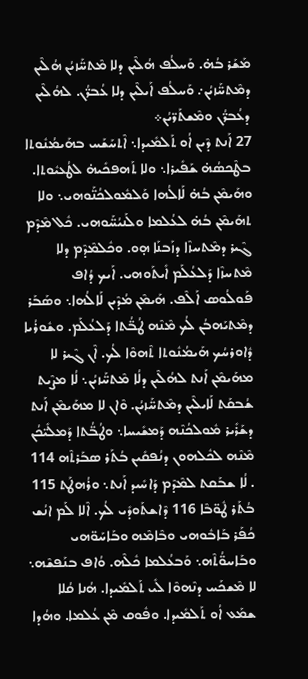ܡܰܫܰܪ ܒܳܗ̇. ܘܰܚܠܳܦ ܗܳܠܶܝܢ ܕܠܐ ܡܶܬܚ̈ܰܙܝܳܢ ܗܳܠܶܝܢ ܕܡܶܬܚ̈ܰܙܝܳܢ܇ ܘܰܚܠܳܦ ܐܰܝܠܶܝܢ ܕܠܐ ܥܳܒܪ̈ܳܢ. ܠܗܳܠܶܝܢ ܕܥܳܒܪ̈ܳܢ ܘܡܶܫܬܰܪ̈ܝܳܢ܀
27 ܐܰܢܬ ܕܶܝܢ ܐܳܘ ܬܰܠܡܺܝܕܐ܆ ܐܶܬܚܰܫܰܚ ܒܗܰܝܡܳܢܽܘܬܐ ܒܛܶܟܣܳܗ̇ ܫܰܦܺܝܪܐ܆ ܘܠܐ ܬܰܗܦܟܺܝܗ̇ ܠܛܳܥܝܽܘܬܐ. ܘܗܰܝܡܶܢ ܒܳܗ̇ ܠܰܐܠܳܗܐ ܘܰܠܡܽܘܠܟܳܢ̈ܰܘܗܝ܆ ܘܠܐ ܬܗܰܝܡܶܢ ܒܳܗ̇ ܠܥܳܠܡܐ ܘܠܰܢܝܳܚ̈ܰܘܗܝ. ܟܽܠ ܡܶܕܶܡ ܓܶܝܪ ܕܡܶܬܚܙܶܐ ܕܙܰܒܢܰܐ ܗ̣ܘ. ܘܟܽܠܡܶܕܶܡ ܕܠܐ ܡܶܬܚܙܶܐ ܕܰܠܥܳܠܰܡ ܐܺܝܬܰܘܗܝ. ܐܰܝܟ ܕܳܐܦ ܦܰܘܠܳܘܣ ܐܰܠܶܦ. ܗܰܝܡܶܢ ܡܳܕܶܝܢ ܠܰܐܠܳܗܐ܆ ܘܣܰܒܰܪ ܕܡܶܬܝܰܗܒܳܢ ܠܳܟ ܡܶܢܶܗ ܛܳܒ̈ܳܬܐ ܕܰܠܥܳܠܰܡ. ܘܫܽܘܪܳܝܐ ܕܽܐܘܪܚܳܟ ܗܰܝܡܳܢܽܘܬܐ ܬܶܗܘܶܐ ܠܳܟ. ܐܶܢ ܓܶܝܪ ܠܐ ܡܗܰܝܡܶܢ ܐܰܢܬ ܠܗܳܠܶܝܢ ܕܠܳܐ ܡܶܬܚ̈ܰܙܝܳܢ܆ ܠܳܐ ܡܨܶܝܬ ܫܳܒܩܰܬ ܠܰܐܝܠܶܝܢ ܕܡܶܬܚ̈ܰܙܝܳܢ. ܘܶܐܢ ܠܐ ܡܗܰܝܡܶܢ ܐܰܢܬ ܕܫܰܪܺܝܪ ܡܽܘܠܟܳܢܶܗ ܕܰܡܫܺܝܚܐ܆ ܘܛܳܒ̈ܳܬܐ ܕܰܡܠܺܝ̈ܟܳܢ ܡܶܢܶܗ ܠܟܽܠܗܘܢ ܕܢܳܦܩܺܝܢ ܒܳܬܰܪ ܣܒܰܪܬܶܗ 114 . ܠܳܐ ܫܒܰܩܬ ܠܡܶܕܶܡ ܕܰܐܚܺܝܕ ܐܰܢܬ܆ ܘܪܳܗܛܰܬ 115 ܒܳܬܰܪ ܛܽܘ̈ܒܶܐ 116 ܕܶܐܫܬܰܘܕܺܝ ܠܳܟ. ܐܶܠܐ ܠܰܡ ܐܢܳܫ ܟܳܦܰܪ ܒܰܐܒܽܘܗܝ ܘܒܶܐܡܶܗ ܘܒܰܐܚܰܘ̈ܗܝ ܘܒܰܐܚܘ̈ܳܬܶܗ܆ ܘܰܒܥܳܠܡܐ ܟܽܠܶܗ. ܘܳܐܦ ܒܢܰܦܫܶܗ܆ ܠܐ ܡܶܫܟܰܚ ܕܢܶܗܘܶܐ ܠܺܝ ܬܰܠܡܺܝܕܐ. ܗܳܢܐ ܩܳܠܐ ܫܡܰܥ ܐܳܘ ܬܰܠܡܺܝܕܐ. ܘܦܽܘܩ ܡܶܢ ܥܳܠܡܐ. ܘܗܳܕܐ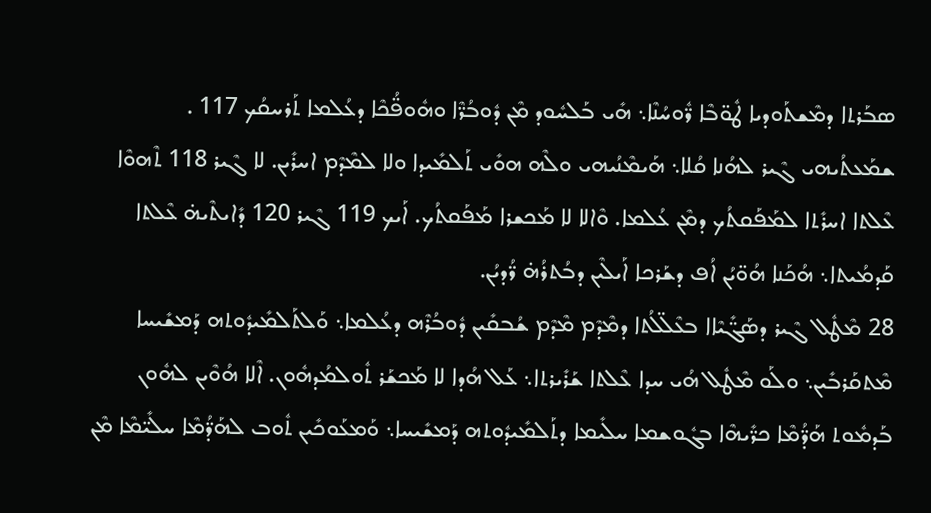ܣܒܰܪܬܐ ܕܡܶܫܬܰܘܕܝܐ ܛܽܘ̈ܒܶܐ ܪ̈ܽܘܚܳܢܶܐ܆ ܗܺܝ ܒܰܠܚܽܘܕ ܡܶܢ ܕܽܘܒܳܪ̈ܶܐ ܘܗܽܘܦ̈ܳܟܶܐ ܕܥܳܠܡܐ ܬܰܪܚܩܳܟ 117 . ܫܡܰܥܬܳܝܗܝ ܓܶܝܪ ܠܗܳܢܐ ܩܳܠܐ܆ ܗܰܝܡܶܢܳܝܗܝ ܘܠܶܗ ܗܘܺܝ ܬܰܠܡܺܝܕܐ ܘܠܐ ܠܡܶܕܶܡ ܐܚܪܺܝܢ. ܠܐ ܓܶܝܪ 118 ܬܶܗܘܶܐ ܥܶܠܬܐ ܐܚܪܺܬܐ ܠܡܰܦܰܩܬܳܟ ܕܡܶܢ ܥܳܠܡܐ. ܘܶܐܠܐ ܠܐ ܡܰܟܫܪܐ ܡܰܦܰܩܬܳܟ. ܐܰܝܟ 119 ܓܶܝܪ 120 ܕܺܐܝܬܶܝܗ̇ ܥܶܠܬܐ ܩܰܕܡܳܝܬܐ܆ ܗܳܟܰܢܐ ܗܳܘ̈ܝܳܢ ܐܳܦ ܕܫܰܪܟܐ ܐܰܝܠܶܝܢ ܕܒܳܬܪܳܗ̇ ܪ̈ܳܕܝܳܢ.
28 ܡܶܛܽܠ ܓܶܝܪ ܕܣܰܓ̈ܺܝܶܐܐ ܒܥܶܠ̈ܠܳܬܐ ܕܡܶܕܶܡ ܡܶܕܶܡ ܫܳܒܩܺܝܢ ܕܽܘܒܳܪܶܗ ܕܥܳܠܡܐ܆ ܘܰܠܬܰܠܡܺܝܕܽܘܬܗ ܕܰܡܫܺܝܚܐ ܡܶܬܩܰܪܒܺܝܢ܆ ܘܠܰܘ ܡܶܛܽܠ ܗܳܝ ܚܕܐ ܥܶܠܬܐ ܫܰܪܺܝܪܬܐ܆ ܥܰܠ ܗܳܕܐ ܠܐ ܡܰܟܫܰܪ ܬܽܘܠܡܳܕܗܽܘܢ. ܐܶܠܐ ܗܳܘܶܝܢ ܠܗܽܘܢ ܒܰܕܡܽܘܬ ܗܰܕ̈ܳܡܶܐ ܟܪ̈ܺܝܗܶܐ ܒܓܽܘܫܡܐ ܚܠܺܝܡܐ ܕܬܰܠܡܺܝܕܽܘܬܗ ܕܰܡܫܺܝܚܐ܆ ܘܰܡܥܰܘܟܺܝܢ ܬܽܘܒ ܠܗܰܕ̈ܳܡܶܐ ܚܠܺܝ̈ܡܶܐ ܡܶܢ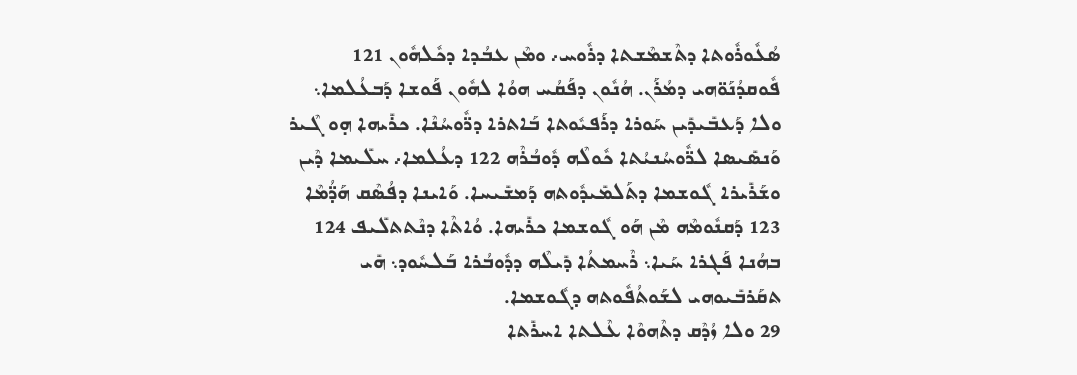ܣܳܥܽܘܪܽܘܬܐ ܕܬܶܫܡܶܫܬܐ ܕܪܽܘܚ܇ ܘܡܶܢ ܥܒܳܕܐ ܕܟܽܠܗܽܘܢ 121 ܦܽܘܩܕܳܢܰܘ̈ܗܝ ܕܡܳܪܰܢ. ܗܳܢܽܘܢ ܕܦܰܩܳܚ ܗܘܳܐ ܠܗܽܘܢ ܦܰܘܫܐ ܕܰܒܥܳܠܡܐ܆ ܘܠܐ ܕܰܥܒܺܝܕܺܝܢ ܚܰܘܪܐ ܕܪܰܦܝܽܘܬܐ ܒܰܐܬܪܐ ܕܪ̈ܽܘܚܳܢܶܐ. ܟܪܺܝܗܐ ܗ̣ܘ ܓܶܝܪ ܘܰܢܣܺܝܣܐ ܠܪ̈ܽܘܚܳܢܝܳܬܐ ܟܽܘܠܶܗ ܕܽܘܒܳܪܶܗ 122 ܕܥܳܠܡܐ܇ ܚܠܺܝܡܐ ܕܶܝܢ ܘܫܰܪܺܝܪܐ ܓܽܘܫܡܐ ܕܬܰܠܡܺܝܕܽܘܬܗ ܕܰܡܫܺܝܚܐ. ܘܰܐܝܢܐ ܕܦܳܣܶܩ ܗܰܕ̈ܳܡܶܐ 123 ܕܰܩܢܽܘܡܶܗ ܡܶܢ ܗܰܘ ܓܽܘܫܡܐ ܟܪܺܝܗܐ. ܘܳܐܬܶܐ ܕܢܶܬܬܠܺܝܦ 124 ܒܗܳܢܐ ܦܰܓܪܐ ܚܰܝܐ܆ ܪܶܚܡܬܳܐ ܕܺܝܠܶܗ ܕܕܽܘܒܳܪܐ ܒܰܠܚܽܘܕ܆ ܗܺܝ ܬܩܰܪܒܺܝܘܗܝ ܠܫܰܘܬܳܦܽܘܬܗ ܕܓܽܘܫܡܐ.
29 ܘܠܐ ܙܳܕܶܩ ܕܬܶܗܘܶܐ ܥܶܠܬܐ ܐܚܪܺܬܐ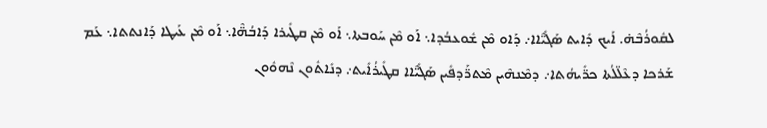ܠܩܽܘܪܳܒܶܗ̇. ܐܰܝܟ ܕܺܐܝܬ ܣܰܓܺܝ̈ܶܐܐ܇ ܕܰܐܘ ܡܶܢ ܫܽܘܥܒܳܕܐ܆ ܐܰܘ ܡܶܢ ܚܰܘܒܬܐ܆ ܐܰܘ ܡܶܢ ܩܛܺܝܪܐ ܕܰܐܒܳܗ̈ܶܐ܆ ܐܰܘ ܡܶܢ ܥܰܝܛܐ ܕܰܐܢܬܬܐ܆ ܥܰܡ ܫܰܪܟܐ ܕܥܶܠ̈ܠܳܬܐ ܟܪ̈ܺܝܗܳܬܐ܇ ܕܡܶܢܗܶܝܢ ܡܶܬܪ̈ܰܕܦܺܝܢ ܣܰܓܺܝ̈ܶܐܐ ܩܛܺܝܪܳܐܺܝܬ܇ ܕܢܺܐܬܽܘܢ ܢܶܗܘܽܘܢ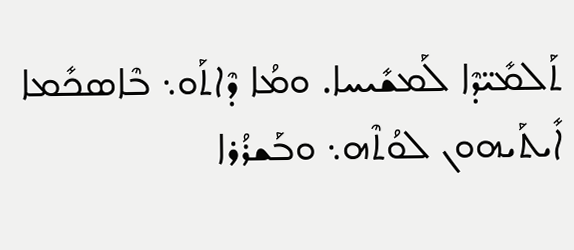ܬܰܠܡܺܝ̈ܕܶܐ ܠܰܡܫܺܝܚܐ. ܘܡܳܐ ܕܶܐܬܰܘ܆ ܒܶܐܣܟܺܡܐ ܐܺܝܬܰܝܗܘܢ ܠܘܳܬܶܗ܆ ܘܒܰܫܪܳܪܐ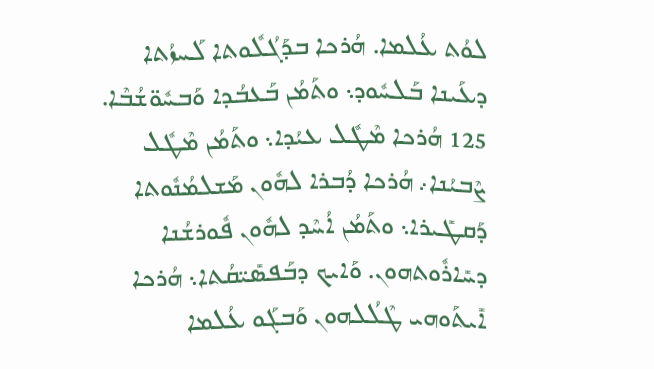ܠܘܳܬ ܥܳܠܡܐ. ܗܳܪܟܐ ܒܕܰܓܳܠܽܘܬܐ ܠܰܚܙܳܬܐ ܕܥܰܝܢܐ ܒܰܠܚܽܘܕ܆ ܘܬܰܡܳܢ ܒܰܥܒܳܕܐ ܘܰܒܚܽܘ̈ܫܳܒܶܐ. 125 ܗܳܪܟܐ ܡܶܛܽܠ ܥܝܳܕܐ܆ ܘܬܰܡܳܢ ܡܶܛܽܠ ܨܶܒܝܳܢܐ܇ ܗܳܪܟܐ ܕܳܒܪܐ ܠܗܽܘܢ ܡܰܫܠܡܳܢܽܘܬܐ ܕܰܩܛܺܝܪܐ܆ ܘܬܰܡܳܢ ܐܳܚܶܕ ܠܗܽܘܢ ܦܽܘܪܫܳܢܐ ܕܚܺܐܪܽܘܬܗܘܢ. ܘܰܐܝܟ ܕܒܰܦܣܺܝ̈ܩܳܬܐ܆ ܗܳܪܟܐ ܐܺܝܬܰܘܗܝ ܛܶܠܳܠܗܘܢ ܘܰܒܓܰܘ ܥܳܠܡܐ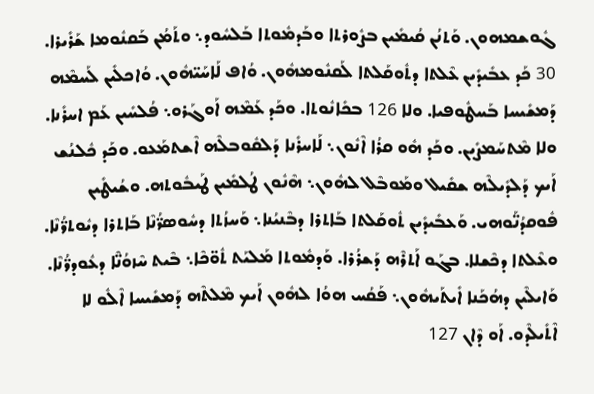ܓܽܘܫܡܗܘܢ. ܘܰܬܢܳܢ ܩܳܝܡܺܝܢ ܒܨܽܘܪܬܐ ܘܒܰܕܡܽܘܬܐ ܒܰܠܚܽܘܕ܆ ܘܬܰܡܳܢ ܒܰܩܢܽܘܡܐ ܫܰܪܺܝܪܐ.
30 ܟܰܕ ܥܒܺܝܕܺܝܢ ܥܶܠܬܐ ܕܬܽܘܩܰܠܬܐ ܠܰܩܢܽܘܡܗܽܘܢ. ܘܳܐܦ ܠܰܐܚܰܝ̈ܗܽܘܢ. ܘܳܐܟܠܺܝܢ ܠܰܚܡܶܗ ܕܰܡܫܺܝܚܐ ܒܰܚܛܽܘܦܝܐ. ܘܠܐ 126 ܒܟܺܐܢܽܘܬܐ. ܘܟܰܕ ܥܰܡܶܗ ܐܰܘܓܰܪܘ܆ ܦܳܠܚܺܝܢ ܥܰܡ ܐܚܪܺܢܐ. ܘܠܐ ܡܶܬܚܰܡܨܺܝܢ. ܘܟܰܕ ܗܽܘ ܩܪܳܐ ܐܶܢܽܘܢ܆ ܠܰܐܚܪܺܢܐ ܕܰܠܩܽܘܒܠܶܗ ܐܶܫܬܡܰܥܘ. ܘܟܰܕ ܟܽܠܢܳܫ ܐܰܝܟ ܕܰܠܕܺܝܠܶܗ ܫܩܺܝܠ ܘܡܰܘܒܶܠ ܠܗܽܘܢ܆ ܗܶܢܽܘܢ ܛܳܠܡܺܝܢ ܛܰܝܒܽܘܬܗ. ܘܫܳܝܛܺܝܢ ܦܽܘܩܕܳܢ̈ܰܘܗܝ. ܘܰܥܒܺܝܕܺܝܢ ܬܽܘܩܰܠܬܐ ܒܰܐܬܪܐ ܕܒܶܢܝܳܢܐ܆ ܘܰܚܙܳܬܐ ܕܚܽܘܣܪ̈ܳܢܶܐ ܒܰܐܬܪܐ ܕܝܽܘܬܪ̈ܳܢܶܐ. ܘܥܶܠܬܐ ܕܟܶܫܠܐ. ܒܓܰܘ ܐܰܬܪܶܗ ܕܰܫܪܳܪܐ. ܘܰܕܡܽܘܬܐ ܡܰܠܝܰܬ ܬܽܘ̈ܟܶܐ܆ ܒܶܝܬ ܚܶܙܘܳܢ̈ܶܐ ܕܥܽܘܕܪ̈ܳܢܶܐ. ܘܰܐܝܠܶܝܢ ܕܗܳܟܰܢܐ ܐܺܝܬܰܝܗܽܘܢ܆ ܦܰܩܳܚ ܗܘܳܐ ܠܗܽܘܢ ܐܰܝܟ ܡܶܠܬܶܗ ܕܰܡܫܺܝܚܐ ܐܶܠܽܘ ܠܐ ܐܶܬܺܝܠܶܕܘ. ܐܰܘ ܕܶܐܢ 127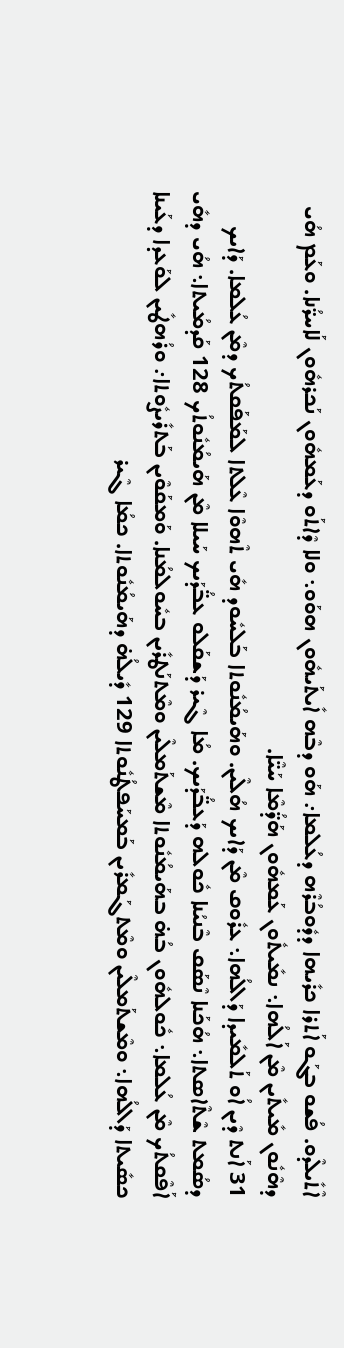ܐܶܬܺܝܠܶܕܘ. ܦܳܫܘ ܒܓܰܘ ܐܰܬܪܐ ܟܪܺܝܗܐ ܕܕܽܘܒܳܪܶܗ ܕܥܳܠܡܐ܇ ܗܰܘ ܕܒܶܗ ܐܺܝܬܰܝܗܽܘܢ ܗܘܰܘ܆ ܘܠܐ ܕܶܐܬܰܘ ܕܥܰܡܗܽܘܢ ܢܰܟܪܗܽܘܢ ܠܰܐܚܪ̈ܳܢܐ. ܘܥܰܡ ܗܳܝ ܕܗܶܢܽܘܢ ܡܺܝܬܺܝܢ ܡܶܢ ܐܰܠܳܗܐ܆ ܢܡܺܝܬܽܘܢ ܥܰܡܗܽܘܢ ܗܰܕ̈ܳܡܶܐ ܚܰܝ̈ܶܐ.
31 ܐܰܢܬ ܕܶܝܢ ܐܳܘ ܬܰܠܡܺܝܕܐ ܕܰܐܠܳܗܐ܆ ܥܪܽܘܩ ܡܶܢ ܕܰܐܝܟ ܗܳܠܶܝܢ. ܘܗܰܝܡܳܢܽܘܬܐ ܒܰܠܚܽܘܕ ܗܺܝ ܬܶܗܘܶܐ ܥܶܠܬܐ ܠܡܰܦܰܩܬܳܟ ܕܡܶܢ ܥܳܠܡܐ. ܕܰܐܝܟ ܕܣܳܡܬ ܫܶܬܶܐܣܬܐ܆ ܗܳܟܰܢܐ ܢܶܣܰܩ ܒܶܢܝܳܢܐ ܟܽܘܠܗ ܕܰܥܒ̈ܳܕܰܝܟ. ܡܳܐ ܓܶܝܪ ܕܰܫܩܰܠܘ ܥܒ̈ܳܕܰܝܟ ܚܰܝܠܐ ܡܶܢ ܗܰܝܡܳܢܽܘܬܳܟ 128 ܩܰܕܡܳܝܬܐ܆ ܗܳܝ ܕܗܺܝ ܐܰܦܶܩܬܳܟ ܡܶܢ ܥܳܠܡܐ܆ ܟܽܘܠܗܽܘܢ ܒܳܗ̇ ܒܗܰܝܡܳܢܽܘܬܐ ܡܶܫܬܰܡܠܶܝܢ ܘܡܶܬܢܰܛܪܺܝܢ ܒܚܽܘܠܡܳܢܐ. ܘܰܡܩܰܘܶܝܢ ܒܰܬܪܺܝܨܽܘܬܐ܇ ܘܪܳܗܛܺܝܢ ܠܘܰܥܕܐ ܕܥܰܝܢܐ ܟܣܺܝܬܐ ܕܰܐܠܳܗܐ܆ ܘܡܶܫܬܰܡܠܶܝܢ ܘܡܶܬܓܰܡܪܺܝܢ ܒܰܡܚܰܦܛܳܢܽܘܬܐ 129 ܕܺܝܠܳܗ̇ ܕܗܰܝܡܳܢܽܘܬܐ. ܟܡܳܐ ܓܶܝܪ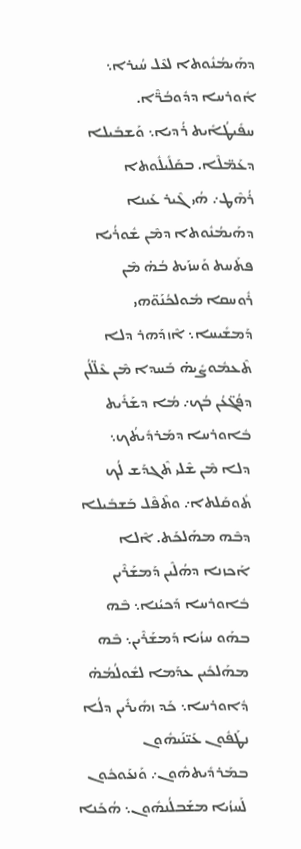ܕܗܰܝܡܳܢܽܘܬܐ ܠܥܶܠ ܚܳܝܪܐ܆ ܐܽܘܪܚܐ ܕܕܽܘܒܳܪ̈ܶܐ. ܚܦܺܝܛܳܐܺܝܬ ܪܳܕܝܐ܆ ܘܰܫܒܺܝܠܐ ܕܥܰܡ̈ܠܶܐ. ܒܩܰܠܺܝܠܽܘܬܐ ܪܳܗܶܛ܇ ܗܳܝ ܓܶܝܪ ܥܰܝܢܐ ܕܗܰܝܡܳܢܽܘܬܐ ܕܡܶܢ ܫܽܘܪܳܝܐ ܦܬܰܚܬ ܘܰܚܙܰܝܬ ܒܳܗ̇ ܡܶܢ ܪܽܘܚܩܐ ܡܽܘܠܟܳܢܰܘ̈ܗܝ ܕܰܡܫܺܝܚܐ܆ ܐܶܙܕܰܗܪ ܕܠܐ ܬܶܥܡܽܘܨܺܝܗ̇ ܒܰܚܕܐ ܡܶܢ ܥܶܠ̈ܠܳܢ ܕܦܳܓ̈ܥܳܢ ܒܳܟ܇ ܡܳܐ ܕܫܰܪܺܝܬ ܒܽܐܘܪܚܐ ܕܡܰܪܕܺܝܬܳܟ܆ ܕܠܐ ܡܶܢ ܫܶܠܝ ܬܶܓܕܰܫ ܠܳܟ ܬܽܘܩܰܠܬܐ܇ ܘܬܶܦܶܠ ܒܰܫܒܺܝܠܐ ܕܒܶܗ ܡܗܰܠܟܰܬ. ܐܶܠܐ ܐܰܟܙܢܐ ܕܗܳܠܶܝܢ ܕܰܡܫܰܪܶܝܢ ܒܽܐܘܪܚܐ ܕܰܟܝܳܢܐ܆ ܒܶܗ ܒܗܰܘ ܚܙܳܝܐ ܕܰܡܫܰܪܶܝܢ܆ ܒܶܗ ܡܗܰܠܟܺܝܢ ܥܕܰܡܐ ܠܫܽܘܠܳܡܳܗ̇ ܕܽܐܘܪܚܐ܆ ܟܰܕ ܙܗܺܝܪܺܝܢ ܕܠܳܐ ܢܛܰܦܽܘܢ ܥܰܝ̈ܢܰܝܗܽܘܢ ܒܡܰܪܕܺܝܬܗܽܘܢ܇ ܘܰܢܥܰܘܟܽܘܢ ܠܰܚܙܳܝܐ ܡܫܰܒܠܳܢܗܽܘܢ܆ ܗܳܟܰܢܐ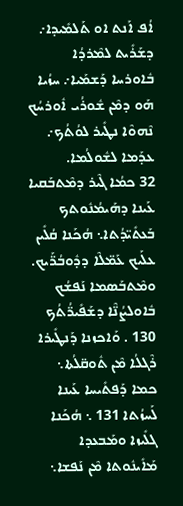ܐܳܦ ܐܰܢܬ ܐܘ ܬܰܠܡܺܝܕܐ܇ ܕܫܰܪܺܝܬ ܠܡܶܪܕܳܐ ܒܽܐܘܪܚܐ ܕܰܫܡܰܝܐ܇ ܚܙܳܝܐ ܗܰܘ ܕܡܶܢ ܫܽܘܪܳܝ ܐܽܘܪܚܳܟ ܢܶܗܘܶܐ ܢܛܺܝܪ ܠܘܳܬܳܟ܇ ܥܕܰܡܐ ܠܫܽܘܠܳܡܐ.
32 ܟܡܳܐ ܓܶܝܪ ܕܡܶܬܒܰܩܝܐ ܥܰܝܢܐ ܕܗܰܝܡܳܢܽܘܬܟ ܒܰܥܬܺܝ̈ܕܳܬܐ܆ ܗܳܟܰܢܐ ܩܳܠܺܝܢ ܥܠܰܝܟ ܥܰܡ̈ܠܶܐ ܕܕܽܘܒܳܖ̈ܰܝܟ. ܘܡܶܬܒܰܣܡܐ ܢܰܦܫܳܟ ܒܽܐܘܠܨܳܢ̈ܶܐ ܕܫܰܦܺܝܪ̈ܳܬܳܟ 130 . ܘܰܐܟܙܢܐ ܕܰܢܛܺܝܪܐ ܪܶܓܠܳܐ ܡܶܢ ܬܽܘܩ̈ܠܳܬܐ܆ ܟܡܐ ܕܰܦܬܺܝܚܐ ܥܰܝܢܐ ܠܰܚܙܳܬܐ 131 ܆ ܗܳܟܰܢܐ ܓܠܺܝܙܐ ܘܡܰܒܥܕܐ ܡܰܐܺܝܢܽܘܬܐ ܡܶܢ ܢܰܦܫܐ܆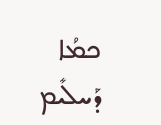ܟܡܳܐ ܕܰܚܠܺܝܡ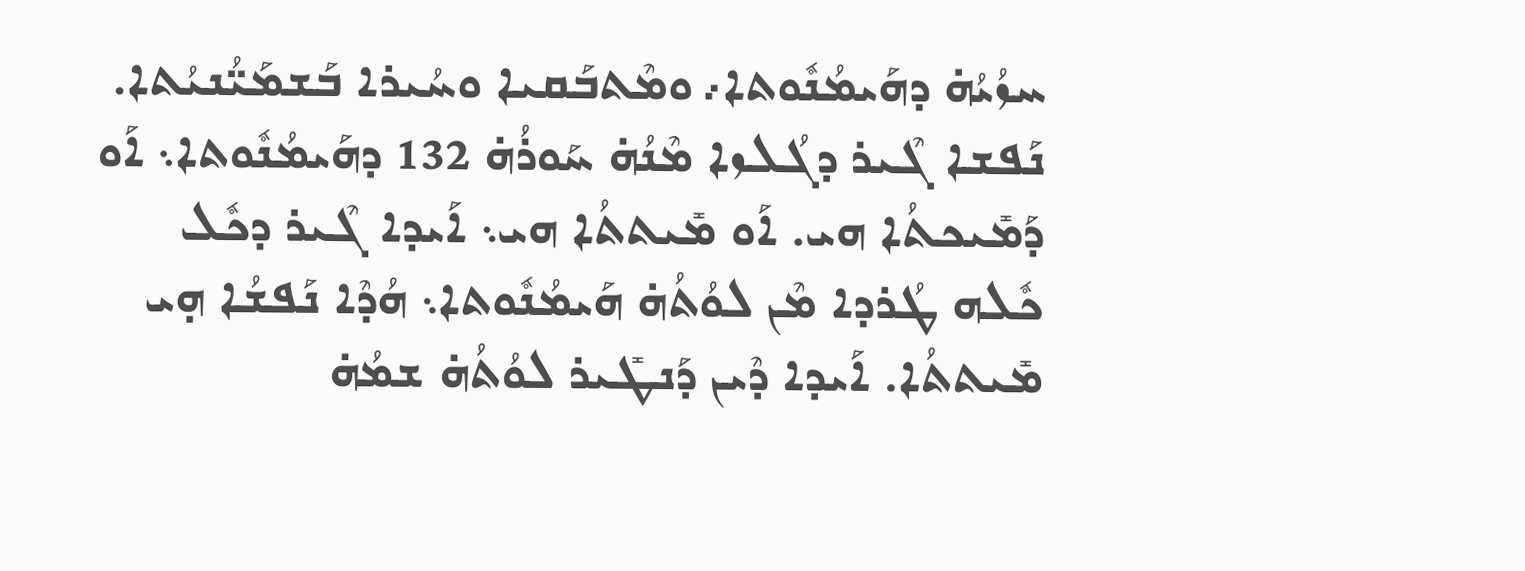ܚܙܳܝܳܗ̇ ܕܗܰܝܡܳܢܽܘܬܐ܇ ܘܡܶܬܒܰܩܝܐ ܘܚܳܝܪܐ ܒܰܫܡܰܝ̈ܳܢܝܳܬܐ. ܢܰܦܫܐ ܓܶܝܪ ܕܓܳܠܙܐ ܡܶܢܳܗ̇ ܚܰܘܪܳܗ̇ 132 ܕܗܰܝܡܳܢܽܘܬܐ܆ ܐܰܘ ܕܰܡܺܝܟܬܳܐ ܗܝ. ܐܰܘ ܡܺܝܬܬܳܐ ܗܝ܆ ܐܰܝܕܐ ܓܶܝܪ ܕܟܽܠ ܟܽܠܗ ܛܳܪܕܐ ܡܶܢ ܠܘܳܬܳܗ̇ ܗܰܝܡܳܢܽܘܬܐ܆ ܗܳܕܶܐ ܢܰܦܫܳܐ ܗ̣ܝ ܡܺܝܬܬܳܐ. ܐܰܝܕܐ ܕܶܝܢ ܕܰܢܛܺܝܪ ܠܘܳܬܳܗ̇ ܫܡܳܗ̇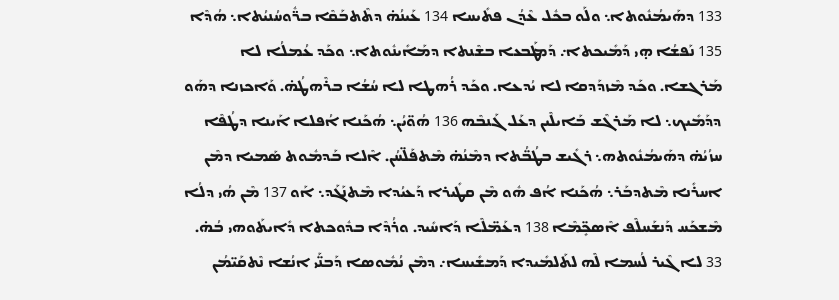133 ܕܗܰܝܡܳܢܽܘܬܐ܆ ܘܠܰܘ ܒܟܽܠ ܥܶܕܳܢ ܦܬܺܝܚܐ 134 ܥܰܝܢܳܗ̇ ܕܬܶܬܒܰܩܶܐ ܒܪ̈ܽܘܚܳܢܝܳܬܐ܆ ܗܳܕܶܐ 135 ܢܰܦܫܳܐ ܗ̣ܝ ܕܰܡܺܝܟܬܐ܇ ܕܰܡܛܰܒܥܐ ܒܫܶܢܬܐ ܕܡܰܐܺܝܢܽܘܬܐ܆ ܘܟܰܕ ܥܳܡܠܳܐ ܠܐ ܡܰܪܓܫܐ. ܘܟܰܕ ܡܶܙܕܰܕܩܐ ܠܐ ܝܳܕܥܐ. ܘܟܰܕ ܪܳܗܛܐ ܠܐ ܚܳܫܳܐ ܒܪܶܗܛܳܗ̇. ܘܰܐܟܙܢܐ ܕܗܰܘ ܕܕܰܡܺܝܟ܆ ܠܐ ܡܰܪܓܶܫ ܒܰܐܝܠܶܝܢ ܕܥܰܠ ܓܰܢܒܶܗ 136 ܗܳܘ̈ܝܳܢ܆ ܗܳܟܰܢܐ ܐܳܦܠܐ ܐܰܝܢܐ ܕܛܳܦܶܐ ܚܙܳܝܳܗ̇ ܕܗܰܝܡܳܢܽܘܬܗ܆ ܪܓܺܝܫ ܒܛܳܒ̈ܳܬܐ ܕܡܶܢܳܗ̇ ܡܶܬܦܰܠ̈ܚܳܢ. ܐܶܠܐ ܒܰܕܡܽܘܬ ܣܰܡܝܐ ܕܡܶܢ ܐܚܪܺܢܐ ܡܶܬܕܒܰܪ܆ ܗܳܟܰܢܐ ܐܳܦ ܗܽܘ ܡܶܢ ܩܛܺܝܪܐ ܕܰܥܝܳܕܐ ܡܶܬܢܰܓܰܕ܆ ܐܰܘ 137 ܡܶܢ ܗܳܝ ܕܠܳܐ ܡܶܫܟܰܚ ܕܰܢܫܰܚܠܶܦ ܐܶܣܟܻ̈ܡܶܐ 138 ܕܥܰܡ̈ܠܶܐ ܕܰܐܚܺܝܕ. ܘܪܳܕܶܐ ܒܕܽܘܟܬܐ ܕܺܐܝܬܰܘܗܝ ܒܳܗ̇.
33 ܠܐ ܓܶܝܪ ܠܳܚܡܐ ܠܶܗ ܠܬܰܠܡܺܝܕܐ ܕܰܡܫܺܝܚܐ܇ ܕܡܶܢ ܢܳܡܽܘܣܐ ܕܰܒܢ̈ܰܝ ܐܢܳܫܐ ܢܶܬܩܰܝ̈ܡܳܢ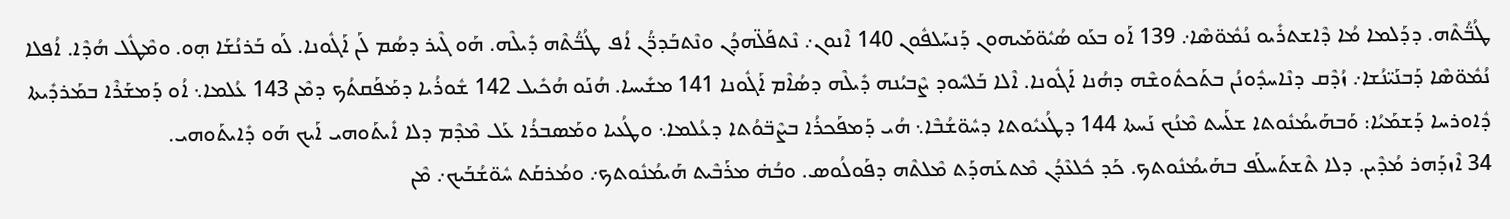ܛܳܒ̈ܳܬܶܗ. ܕܕܰܠܡܐ ܡܳܐ ܕܶܐܫܬܪܺܝܘ ܢܳܡܽܘ̈ܣܶܐ܇ 139 ܐܰܘ ܒܥܰܘ ܣܳܝܽܘ̈ܡܰܝܗܘܢ ܕܰܢܚܰܠܦܽܘܢ 140 ܐܶܢܘܢ܇ ܢܶܬܦܰܠ̈ܗܕܳܢ ܘܢܶܬܒܰܕܪ̈ܳܢ ܐܳܦ ܛܳܒ̈ܳܬܶܗ ܕܺܝܠܶܗ. ܗܰܘ ܓܶܝܪ ܕܣܳܡ ܠܰܢ ܐܰܓܽܘܢܐ. ܠܰܘ ܒܰܪܢܳܫܰܐ ܗ̣ܘ. ܘܡܶܛܽܠ ܗܳܕܶܐ. ܐܳܦܠܐ ܢܳܡܽܘ̈ܣܶܐ ܕܰܒܢܰܝ̈ܢܳܫܐ܇ ܙܳܕܶܩ ܕܢܶܐܚܕܽܘܢܳܢ ܒܬܰܟܬܽܘܫܶܗ ܕܗܳܢܐ ܐܰܓܽܘܢܐ. ܐܶܠܐ ܒܰܠܚܽܘܕ ܨܶܒܝܳܢܗ ܕܺܝܠܶܗ ܕܣܳܐܶܡ ܐܰܓܽܘܢܐ 141 ܡܫܺܝܚܐ. ܗܳܢܰܘ ܗܳܟܺܝܠ 142 ܫܽܘܪܳܝܐ ܕܡܰܦܰܩܬܳܟ ܕܡܶܢ 143 ܥܳܠܡܐ܆ ܐܳܘ ܕܰܡܫܰܪܶܐ ܒܡܰܪܕܺܝܬܐ ܕܽܐܘܪܚܐ ܕܰܫܡܰܝܳܐ: ܘܰܒܗܰܝܡܳܢܽܘܬܐ ܫܠܰܚܬ ܡܶܢܳܟ ܢܰܚܬܐ 144 ܕܛܳܥܝܽܘܬܐ ܕܚܽܘ̈ܫܳܒܶܐ܆ ܗܳܝ ܕܰܡܦܰܟܪܳܐ ܒܨܶܒ̈ܘܳܬܐ ܕܥܳܠܡܐ܆ ܘܛܳܥܝܐ ܘܡܰܣܒܪܳܐ ܥܰܠ ܡܶܕܶܡ ܕܠܐ ܐܺܝܬܰܘܗܝ ܐܰܝܟ ܗܰܘ ܕܺܐܝܬܰܘܗܝ.
34 ܐܶܙܕܰܗܪ ܡܳܕܶܝܢ. ܕܠܐ ܬܶܫܬܰܚܠܰܦ ܒܗܰܝܡܳܢܽܘܬܟ. ܟܰܕ ܟܽܠܥܶܕܳܢ ܡܶܬܥܰܗܕܰܬ ܡܶܠܬܶܗ ܕܦܰܘܠܳܘܣ. ܘܒܳܗ̇ ܡܪܰܒܶܝܬ ܗܰܝܡܳܢܽܘܬܟ܇ ܘܡܳܪܩܰܬ ܚܽܘ̈ܫܳܒܰܝܟ܇ ܡܶܢ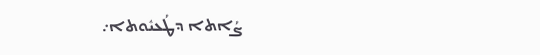ܨܳܐܬܐ ܕܛܳܥܝܽܘܬܐ܇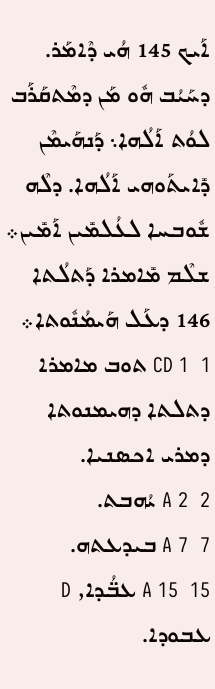ܐܰܝܟ 145 ܗܳܝ ܕܶܐܡܰܪ. ܕܚܰܝܳܒ ܗܽܘ ܡܰܢ ܕܡܶܬܩܰܪܰܒ ܠܘܳܬ ܐܰܠܳܗܐ܆ ܕܰܢܗܰܝܡܶܢ ܕܺܐܝܬܰܘܗܝ ܐܰܠܳܗܐ. ܕܠܶܗ ܫܽܘܒܚܐ ܠܥܳܠܡܺܝܢ ܐܰܡܺܝܢ܀
ܫܠܶܡ ܡܺܐܡܪܐ ܕܰܬܠܳܬܐ 146 ܕܥܰܠ ܗܰܝܡܳܢܽܘܬܐ܀
1  1 CD ܬܘܒ ܡܐܡܪܐ ܕܬܠܬܐ ܕܗܝܡܢܘܬܐ ܕܡܪܝ ܐܟܣܢܝܐ.
2  2 A ܝܳܗܒܬ.
7  7 A ܒܝܕܥܬܗ.
15  15 A ܥܒ̈ܳܕܐ, D ܥܒܘܕܐ.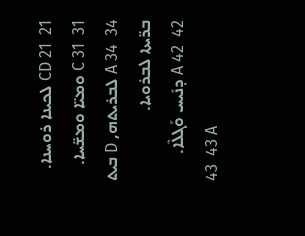21  21 CD ܠܟܝܢܐ ܪܘܚܢܐ.
31  31 C ܘܡܝ̈ܐ ܘܡܫ̈ܚܐ.
34  34 A ܠܒܪܝܬܗ, D ܒܝܬ ܒܖ̈ܝܬܐ ܠܒܪܘܝܐ.
42  42 A ܕܢܺܝܚ ܘܰܓܠܶܐ.
43  43 A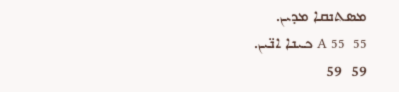ܡܣܬܢܩܐ ܡܕܝܢ.
55  55 A ܟܝܢܐ ܐܢ̈ܝܢ.
59  59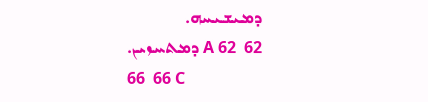ܕܡܝܫܝܚܗ.
62  62 A ܕܡܬܚܙܝܢ.
66  66 C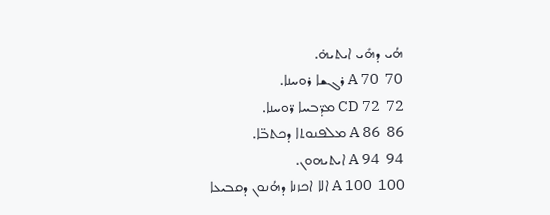ܗܳܝ ܕܗܺܝ ܐܝܬܝܗ̇.
70  70 A ܪܓܫܐ ܪܘܚܢܐ.
72  72 CD ܡܕ̈ܒܚܐ ܖ̈ܘܚܢܐ.
86  86 A ܡܠܦܢܘܬܐ ܕܟܬܒ̈ܐ.
94  94 A ܐܝܬܝܗܘܢ.
100  100 A ܐܠܐ ܐܟܙܢܐ ܕܗܳܢܘܢ ܕܩܒܝܥܐ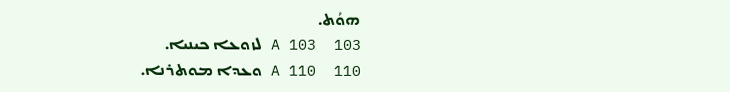ܗܘܳܬ.
103  103 A ܠܙܘܥܐ ܟܝܢܝܐ.
110  110 A ܘܥܕܐ ܡܘܬܪܢܐ.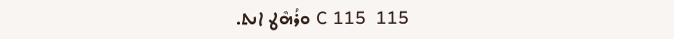115  115 C ܘܪܳܗܶܛ ܐܢܬ.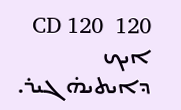120  120 CD ܐܝܟ ܕܐܝܬܝܗ̇ ܓܝܪ.